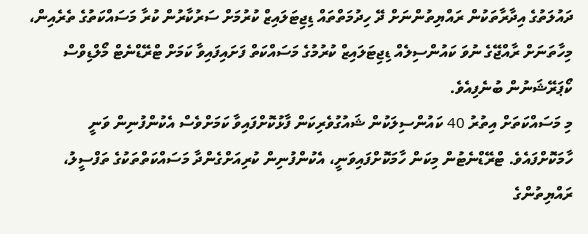ދައުލަތުގެ އިދާރާތަކުން ރައްޔިތުންނަށް ދޭ ހިދުމަތްތައް ޑިޖިޓަލައިޒް ކުރުމަށް ސަރުކާރުން ކުރާ މަސައްކަތުގެ ތެރެއިން، މިހާތަނަށް ރާއްޖޭގެ ނުވަ ކައުންސިލެއް ޑިޖިޓަލައިޒް ކުރުމުގެ މަސައްކަތް ފަށައިފައިވާ ކަމަށް ޓްރޭޑްނެޓް މޯލްޑިވްސް ކޯޕަރޭޝަނުން ބުނެފިއެވެ.
މި މަސައްކަތަށް އިތުރު 40 ކައުންސިލަކުން ޝައުގުވެރިކަން ފާޅުކޮށްފައިވާ ކަމަށްވެސް އެކުންފުނިން ވަނީ ހާމަކޮށްފައެވެ. ޓްރޭޑްނެޓުން މިކަން ހާމަކޮށްފައިވަނީ، އެކުންފުނިން ކުރިއަށްގެންދާ މަސައްކަތްތަކުގެ ތަފްސީލު، ރައްޔިތުންގެ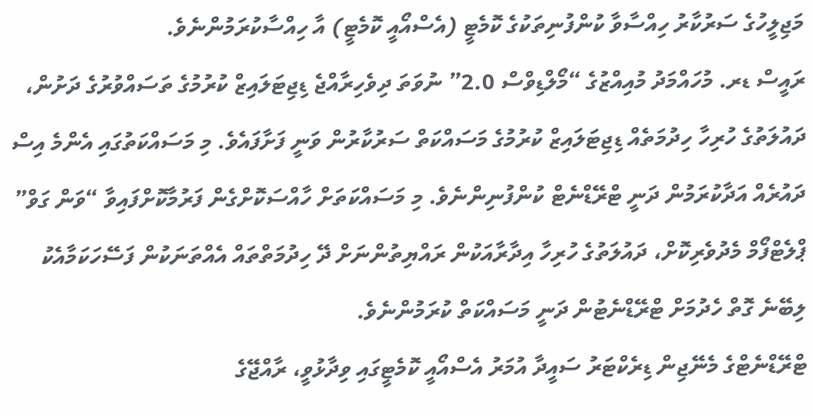މަޖިލީހުގެ ސަރުކާރު ހިއްސާވާ ކުންފުނިތަކުގެ ކޮމެޓީ (އެސްއޯއީ ކޮމެޓީ) އާ ހިއްސާކުރަމުންނެވެ.
ރައީސް ޑރ. މުހައްމަދު މުއިއްޒުގެ “މޯލްޑިވްސް 2.0” ނުވަތަ ދިވެހިރާއްޖެ ޑިޖިޓަލައިޒް ކުރުމުގެ ތަސައްވުރުގެ ދަށުން، ދައުލަތުގެ ހުރިހާ ހިދުމަތެއް ޑިޖިޓަލައިޒް ކުރުމުގެ މަސައްކަތް ސަރުކާރުން ވަނީ ފަށާފައެވެ. މި މަސައްކަތުގައި އެންމެ އިސް ދައުރެއް އަދާކުރަމުން ދަނީ ޓްރޭޑްނެޓް ކުންފުނިންނެވެ. މި މަސައްކަތަށް ހާއްސަކޮށްގެން ފަރުމާކޮށްފައިވާ “ވަން ގަވް” ޕްލެޓްފޯމް މެދުވެރިކޮށް، ދައުލަތުގެ ހުރިހާ އިދާރާއަކުން ރައްޔިތުންނަށް ދޭ ހިދުމަތްތައް އެއްތަނަކުން ފަސޭހަކަމާއެކު ލިބޭނެ ގޮތް ހެދުމަށް ޓްރޭޑްނެޓުން ދަނީ މަސައްކަތް ކުރަމުންނެވެ.
ޓްރޭޑްނެޓްގެ މެނޭޖިން ޑިރެކްޓަރު ސައީދާ އުމަރު އެސްއޯއީ ކޮމެޓީގައި ވިދާޅުވީ، ރާއްޖޭގެ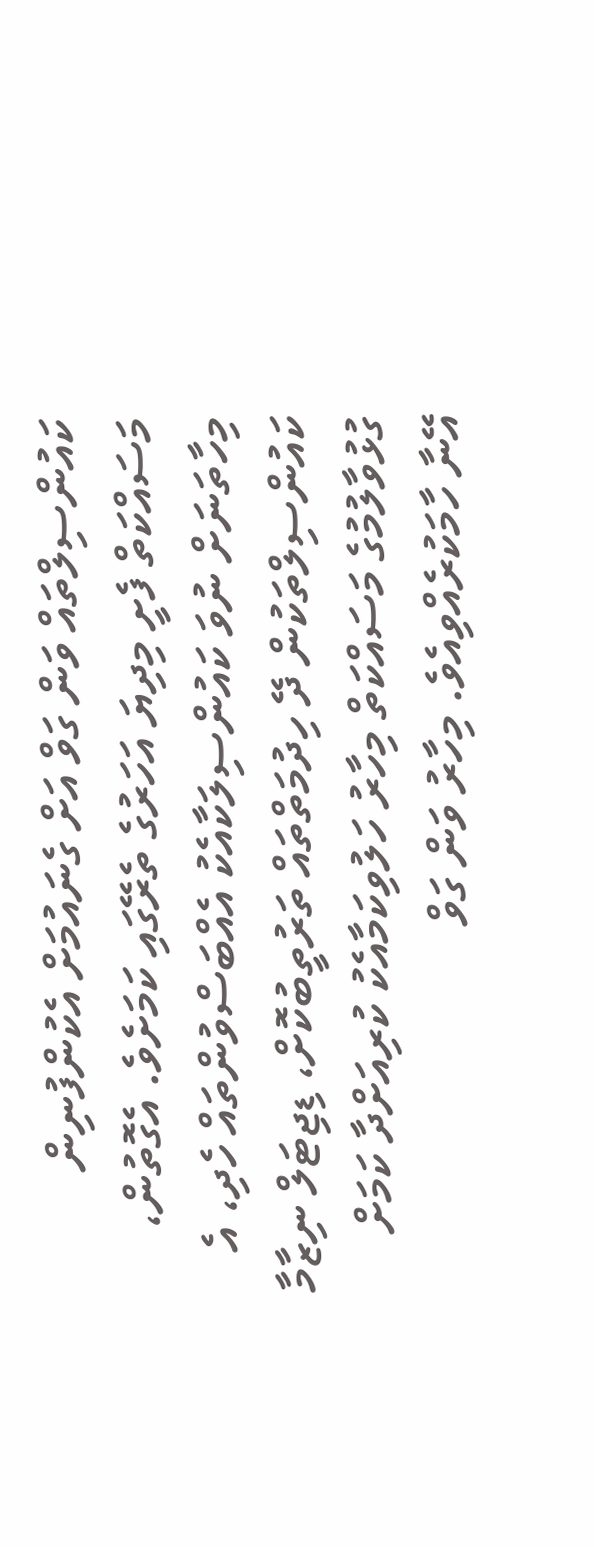ކައުންސިލްތައް ވަން ގަވް އަށް ގެނައުމަށް އެކުންފުނިން މަސައްކަތް ފެށީ މިދިޔަ އަހަރުގެ ތެރޭގައި ކަމަށެވެ. އެގޮތުން، މިހާތަނަށް ނުވަ ކައުންސިލަކާއެކު އެއްބަސްވުންތައް ހެދި، އެ ކައުންސިލްތަކުން ދޭ ހިދުމަތްތައް ތަރުތީބުކޮށް، ޑިޖިޓަލް ނިޒާމާ ގުޅުވާލުމުގެ މަސައްކަތް މިހާރު ހަލުވިކަމާއެކު ކުރިއަށްދާ ކަމަށް އޭނާ ހާމަކުރެއްވިއެވެ. މިހާރު ވަން ގަވް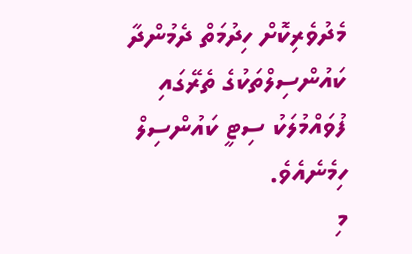މެދުވެރިކޮށް ހިދުމަތް ދެމުންދާ ކައުންސިލްތަކުގެ ތެރޭގައި ފުވައްމުލަކު ސިޓީ ކައުންސިލް ހިމެނެއެވެ.
މި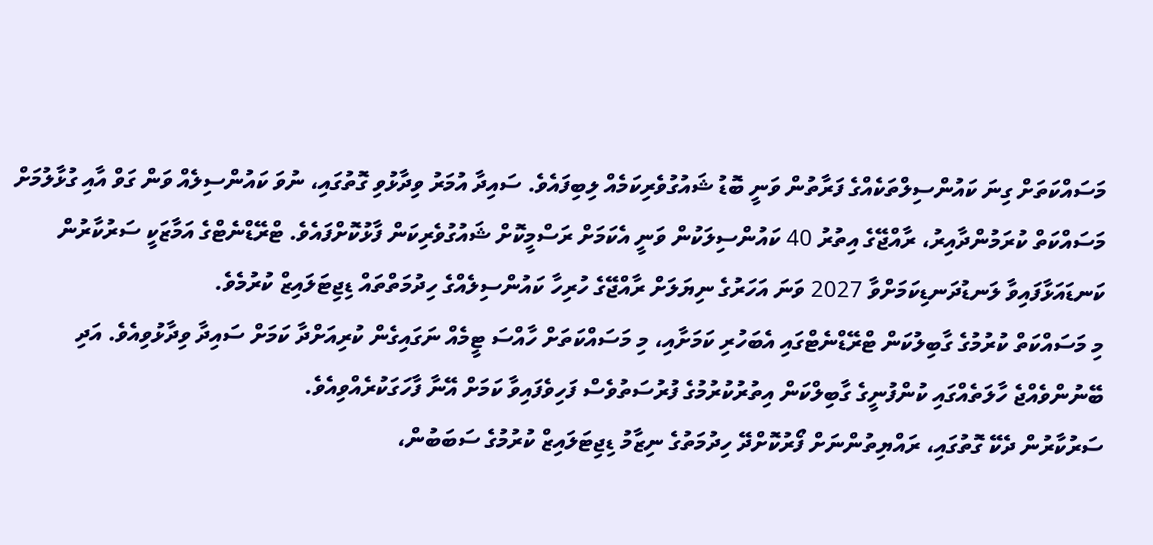މަސައްކަތަށް ގިނަ ކައުންސިލްތަކެއްގެ ފަރާތުން ވަނީ ބޮޑު ޝައުގުވެރިކަމެއް ލިބިފައެވެ. ސައިދާ އުމަރު ވިދާޅުވި ގޮތުގައި، ނުވަ ކައުންސިލެއް ވަން ގަވް އާއި ގުޅާލުމަށް މަސައްކަތް ކުރަމުންދާއިރު، ރާއްޖޭގެ އިތުރު 40 ކައުންސިލަކުން ވަނީ އެކަމަށް ރަސްމީކޮށް ޝައުގުވެރިކަން ފާޅުކޮށްފައެވެ. ޓްރޭޑްނެޓްގެ އަމާޒަކީ ސަރުކާރުން ކަނޑައަޅާފައިވާ ލަނޑުދަނޑިކަމަށްވާ 2027 ވަނަ އަހަރުގެ ނިޔަލަށް ރާއްޖޭގެ ހުރިހާ ކައުންސިލެއްގެ ހިދުމަތްތައް ޑިޖިޓަލައިޒް ކުރުމެވެ.
މި މަސައްކަތް ކުރުމުގެ ގާބިލުކަން ޓްރޭޑްނެޓްގައި އެބަހުރި ކަމަށާއި، މި މަސައްކަތަށް ހާއްސަ ޓީމެއް ނަގައިގެން ކުރިއަށްދާ ކަމަށް ސައިދާ ވިދާޅުވިއެވެ. އަދި ބޭނުންވެއްޖެ ހާލަތެއްގައި ކުންފުނީގެ ގާބިލްކަން އިތުރުކުރުމުގެ ފުރުސަތުވެސް ފަހިވެފައިވާ ކަމަށް އޭނާ ފާހަގަކުރެއްވިއެވެ.
ސަރުކާރުން ދެކޭ ގޮތުގައި، ރައްޔިތުންނަށް ފޯރުކޮށްދޭ ހިދުމަތުގެ ނިޒާމު ޑިޖިޓަލައިޒް ކުރުމުގެ ސަބަބުން،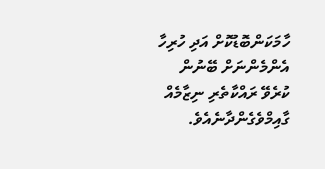ހާމަކަންބޮޑުކޮށް އަދި ހުރިހާ އެންމެންނަށް ބޭނުން ކުރެވޭ ރައްކާތެރި ނިޒާމެއް ގާއިމްވެގެންދާނެއެވެ.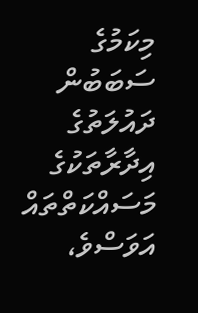މިކަމުގެ ސަބަބުން ދައުލަތުގެ އިދާރާތަކުގެ މަސައްކަތްތައް އަވަސްވެ،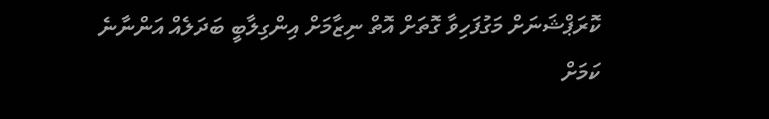ކޮރަޕްޝަނަށް މަގުފަހިވާ ގޮތަށް އޮތް ނިޒާމަށް އިންގިލާބީ ބަދަލެއް އަންނާނެ ކަމަށް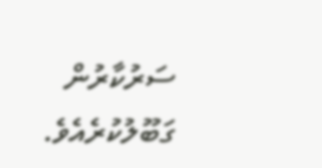ސަރުކާރުން ގަބޫލުކުރެއެވެ.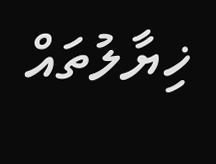ޚިޔާލުތައް